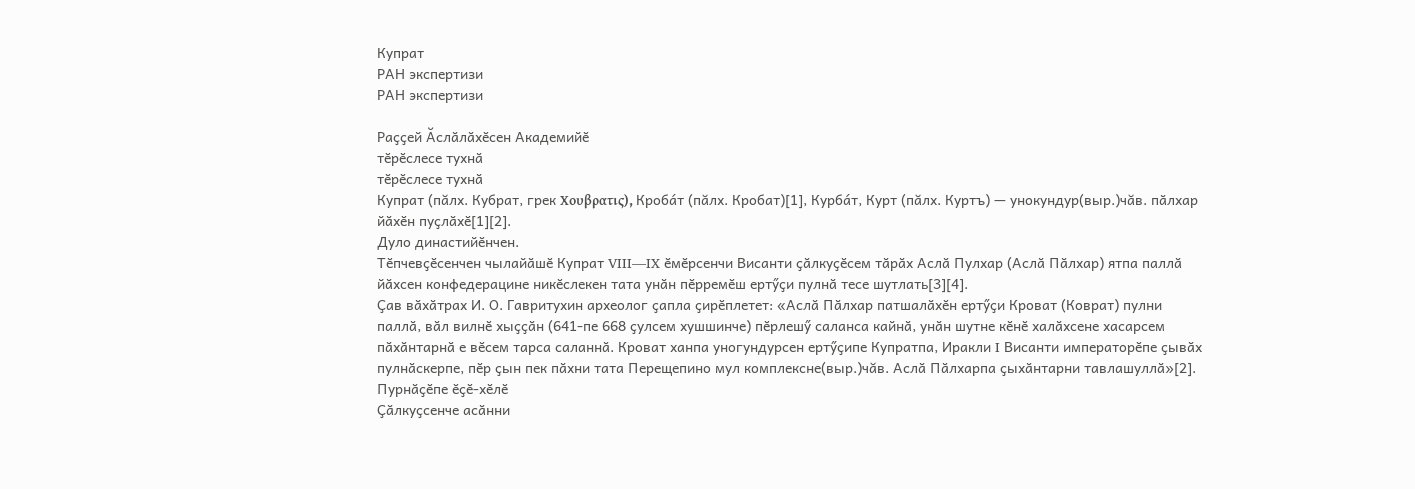Купрат
РАН экспертизи
РАН экспертизи

Раҫҫей Ӑслӑлӑхӗсен Академийӗ
тӗрӗслесе тухнӑ
тӗрӗслесе тухнӑ
Купрат (пăлх. Кубрат, грек Χουβρατις), Кроба́т (пăлх. Кробат)[1], Курба́т, Курт (пăлх. Куртъ) — унокундур(выр.)чăв. пӑлхар йӑхӗн пуҫлӑхӗ[1][2].
Дуло династийӗнчен.
Тӗпчевҫӗсенчен чылайӑшӗ Купрат VIII—IX ӗмӗрсенчи Висанти ҫӑлкуҫӗсем тӑрӑх Аслӑ Пулхар (Аслӑ Пӑлхар) ятпа паллӑ йӑхсен конфедерацине никӗслекен тата унӑн пӗрремӗш ертӳҫи пулнӑ тесе шутлать[3][4].
Ҫав вӑхӑтрах И. О. Гавритухин археолог ҫапла ҫирӗплетет: «Аслӑ Пӑлхар патшалӑхӗн ертӳҫи Кроват (Коврат) пулни паллӑ, вӑл вилнӗ хыҫҫӑн (641-пе 668 ҫулсем хушшинче) пӗрлешӳ саланса кайнӑ, унӑн шутне кӗнӗ халӑхсене хасарсем пӑхӑнтарнӑ е вӗсем тарса саланнӑ. Кроват ханпа уногундурсен ертӳҫипе Купратпа, Иракли I Висанти императорӗпе ҫывӑх пулнӑскерпе, пӗр ҫын пек пӑхни тата Перещепино мул комплексне(выр.)чăв. Аслӑ Пӑлхарпа ҫыхӑнтарни тавлашуллӑ»[2].
Пурнӑҫӗпе ӗҫӗ-хӗлӗ
Ҫӑлкуҫсенче асӑнни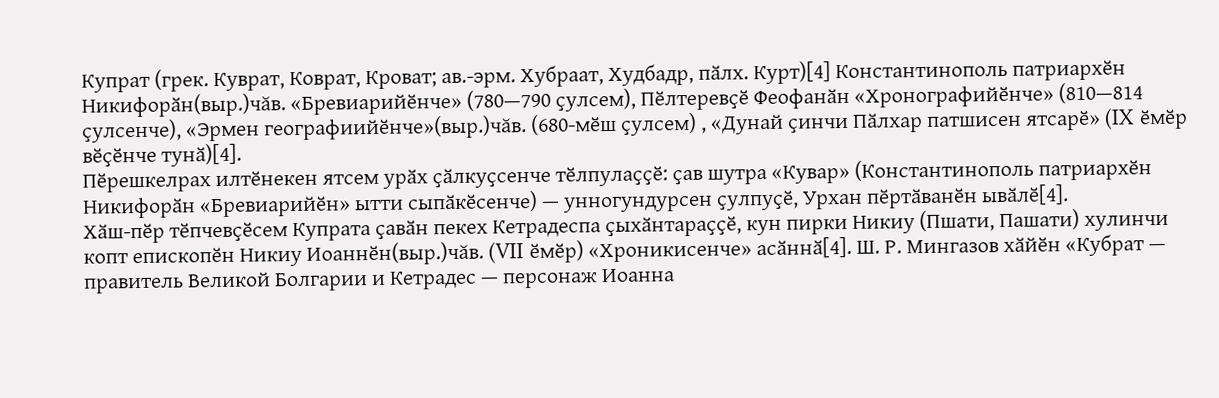Купрат (грек. Куврат, Коврат, Кроват; ав.-эрм. Хубраат, Худбадр, пӑлх. Курт)[4] Константинополь патриархӗн Никифорӑн(выр.)чăв. «Бревиарийӗнче» (780—790 ҫулсем), Пӗлтеревҫӗ Феофанӑн «Хронографийӗнче» (810—814 ҫулсенче), «Эрмен географиийӗнче»(выр.)чăв. (680-мӗш ҫулсем) , «Дунай ҫинчи Пӑлхар патшисен ятсарӗ» (IX ӗмӗр вӗҫӗнче тунӑ)[4].
Пӗрешкелрах илтӗнекен ятсем урӑх ҫӑлкуҫсенче тӗлпулаҫҫӗ: ҫав шутра «Кувар» (Константинополь патриархӗн Никифорӑн «Бревиарийӗн» ытти сыпӑкӗсенче) — унногундурсен ҫулпуҫӗ, Урхан пӗртӑванӗн ывӑлӗ[4].
Хӑш-пӗр тӗпчевҫӗсем Купрата ҫавӑн пекех Кетрадеспа ҫыхӑнтараҫҫӗ, кун пирки Никиу (Пшати, Пашати) хулинчи копт епископӗн Никиу Иоаннӗн(выр.)чăв. (VII ӗмӗр) «Хроникисенче» асӑннӑ[4]. Ш. Р. Мингазов хӑйӗн «Кубрат — правитель Великой Болгарии и Кетрадес — персонаж Иоанна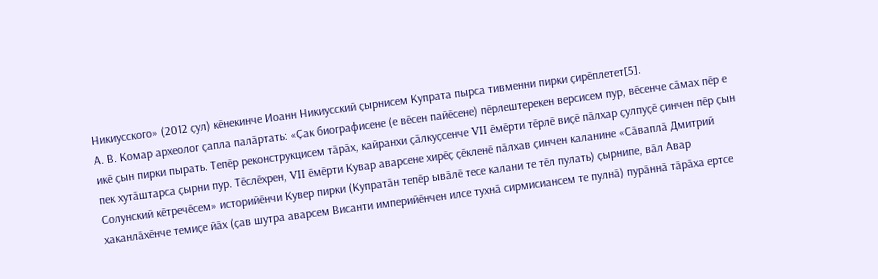Никиусского» (2012 ҫул) кӗнекинче Иоанн Никиусский ҫырнисем Купрата пырса тивменни пирки ҫирӗплетет[5].
А. В. Комар археолог ҫапла палӑртать: «Ҫак биографисене (е вӗсен пайӗсене) пӗрлештерекен версисем пур, вӗсенче сӑмах пӗр е икӗ ҫын пирки пырать. Тепӗр реконструкцисем тӑрӑх, кайранхи ҫӑлкуҫсенче VII ӗмӗрти тӗрлӗ виҫӗ пӑлхар ҫулпуҫӗ ҫинчен пӗр ҫын пек хутӑштарса ҫырни пур. Тӗслӗхрен, VII ӗмӗрти Кувар аварсене хирӗҫ ҫӗкленӗ пӑлхав ҫинчен каланине «Сӑваплӑ Дмитрий Солунский кӗтречӗсем» историйӗнчи Кувер пирки (Купратӑн тепӗр ывӑлӗ тесе калани те тӗл пулать) ҫырнипе, вӑл Авар хаканлӑхӗнче темиҫе йӑх (ҫав шутра аварсем Висанти империйӗнчен илсе тухнӑ сирмисиансем те пулнӑ) пурӑннӑ тӑрӑха ертсе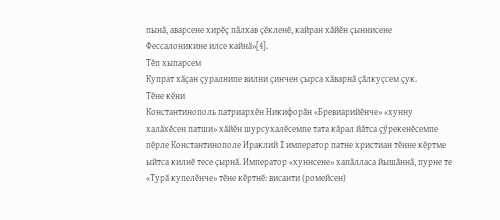пынӑ, аварсене хирӗҫ пӑлхав ҫӗкленӗ, кайран хӑйӗн ҫыннисене Фессалоникине илсе кайнӑ»[4].
Тӗп хыпарсем
Купрат хӑҫан ҫуралнипе вилни ҫинчен ҫырса хӑварнӑ ҫӑлкуҫсем ҫук.
Тӗне кӗни
Константинополь патриархӗн Никифорӑн «Бревиарийӗнче» «хунну халӑхӗсен патши» хӑйӗн шурсухалӗсемпе тата кӑрал йӑтса ҫӳрекенӗсемпе пӗрле Константинополе Ираклий I император патне христиан тӗнне кӗртме ыйтса килнӗ тесе ҫырнӑ. Император «хуннсене» хапӑлласа йышӑннӑ, пурне те «Турӑ купелӗнче» тӗне кӗртнӗ: висанти (ромейсен)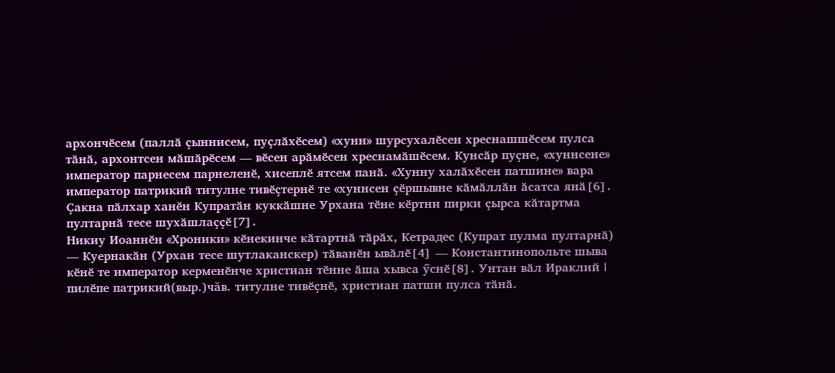архончӗсем (паллӑ ҫыннисем, пуҫлӑхӗсем) «хунн» шурсухалӗсен хреснашшӗсем пулса тӑнӑ, архонтсен мӑшӑрӗсем — вӗсен арӑмӗсен хреснамӑшӗсем. Кунсӑр пуҫне, «хуннсене» император парнесем парнеленӗ, хисеплӗ ятсем панӑ. «Хунну халӑхӗсен патшине» вара император патрикий титулне тивӗҫтернӗ те «хуннсен ҫӗршывне кӑмӑллӑн ӑсатса янӑ[6]. Ҫакна пӑлхар ханӗн Купратӑн куккӑшне Урхана тӗне кӗртни пирки ҫырса кӑтартма пултарнӑ тесе шухӑшлаҫҫӗ[7].
Никиу Иоаннӗн «Хроники» кӗнекинче кӑтартнӑ тӑрӑх, Кетрадес (Купрат пулма пултарнӑ) — Куернакӑн (Урхан тесе шутлаканскер) тӑванӗн ывӑлӗ[4] — Константинопольте шыва кӗнӗ те император керменӗнче христиан тӗнне ӑша хывса ӳснӗ[8]. Унтан вӑл Ираклий I пилӗпе патрикий(выр.)чăв. титулне тивӗҫнӗ, христиан патши пулса тӑнӑ.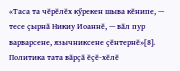«Таса та чӗрӗлӗх кӳрекен шыва кӗнипе, — тесе ҫырнӑ Никиу Иоаннӗ, — вӑл пур варварсене, язычниксене ҫӗнтернӗ»[8].
Политика тата вӑрҫӑ ӗҫӗ-хӗлӗ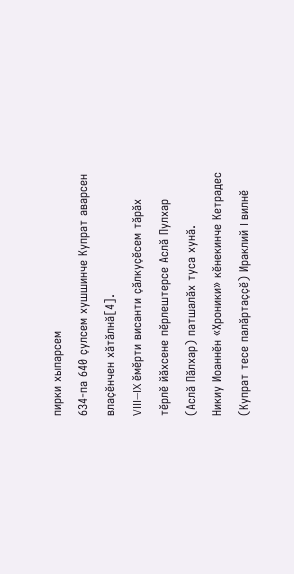пирки хыпарсем
634-па 640 ҫулсем хушшинче Купрат аварсен влаҫӗнчен хӑтӑлнӑ[4].
VIII—IX ӗмӗрти висанти ҫӑлкуҫӗсем тӑрӑх тӗрлӗ йӑхсене пӗрлештерсе Аслӑ Пулхар (Аслӑ Пӑлхар) патшалӑх туса хунӑ.
Никиу Иоаннӗн «Хроники» кӗнекинче Кетрадес (Купрат тесе палӑртаҫҫӗ) Ираклий I вилнӗ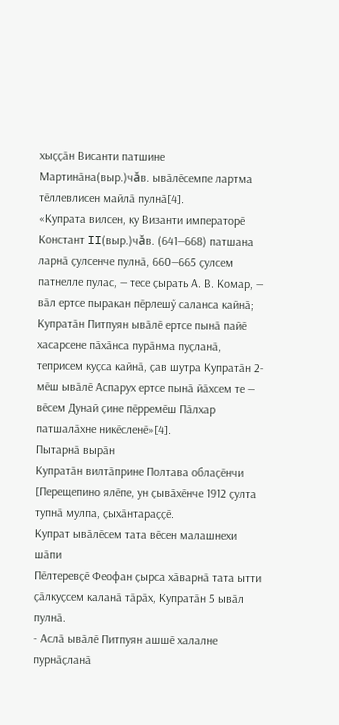хыҫҫӑн Висанти патшине Мартинӑна(выр.)чăв. ывӑлӗсемпе лартма тӗллевлисен майлӑ пулнӑ[4].
«Купрата вилсен, ку Византи императорӗ Констант II(выр.)чăв. (641—668) патшана ларнӑ ҫулсенче пулнӑ, 660—665 ҫулсем патнелле пулас, — тесе ҫырать А. В. Комар, — вӑл ертсе пыракан пӗрлешӳ саланса кайнӑ; Купратӑн Питпуян ывӑлӗ ертсе пынӑ пайӗ хасарсене пӑхӑнса пурӑнма пуҫланӑ, теприсем куҫса кайнӑ, ҫав шутра Купратӑн 2-мӗш ывӑлӗ Аспарух ертсе пынӑ йӑхсем те — вӗсем Дунай ҫине пӗрремӗш Пӑлхар патшалӑхне никӗсленӗ»[4].
Пытарнӑ вырӑн
Купратӑн вилтӑприне Полтава облаҫӗнчи [Перещепино ялӗпе, ун ҫывӑхӗнче 1912 ҫулта тупнӑ мулпа, ҫыхӑнтараҫҫӗ.
Купрат ывӑлӗсем тата вӗсен малашнехи шӑпи
Пӗлтеревҫӗ Феофан ҫырса хӑварнӑ тата ытти ҫӑлкуҫсем каланӑ тӑрӑх, Купратӑн 5 ывӑл пулнӑ.
- Аслӑ ывӑлӗ Питпуян ашшӗ халалне пурнӑҫланӑ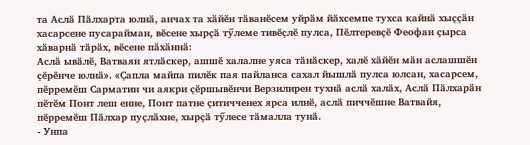та Аслӑ Пӑлхарта юлнӑ, анчах та хӑйӗн тӑванӗсем уйрӑм йӑхсемпе тухса кайнӑ хыҫҫӑн хасарсене пусарайман, вӗсене хырҫӑ тӳлеме тивӗҫлӗ пулса, Пӗлтеревҫӗ Феофан ҫырса хӑварнӑ тӑрӑх, вӗсене пӑхӑннӑ:
Аслӑ ывӑлӗ, Ватваян ятлӑскер, ашшӗ халалне уяса тӑнӑскер, халӗ хӑйӗн мӑн аслашшӗн ҫӗрӗнче юлнӑ». «Ҫапла майпа пилӗк пая пайланса сахал йышлӑ пулса юлсан, хасарсем, пӗрремӗш Сарматин чи аякри ҫӗршывӗнчи Верзилирен тухнӑ аслӑ халӑх, Аслӑ Пӑлхарӑн пӗтӗм Понт леш енне, Понт патне ҫитичченех ярса илнӗ, аслӑ пиччӗшне Ватвайя, пӗрремӗш Пӑлхар пуҫлӑхне, хырҫӑ тӳлесе тӑмалла тунӑ.
- Унпа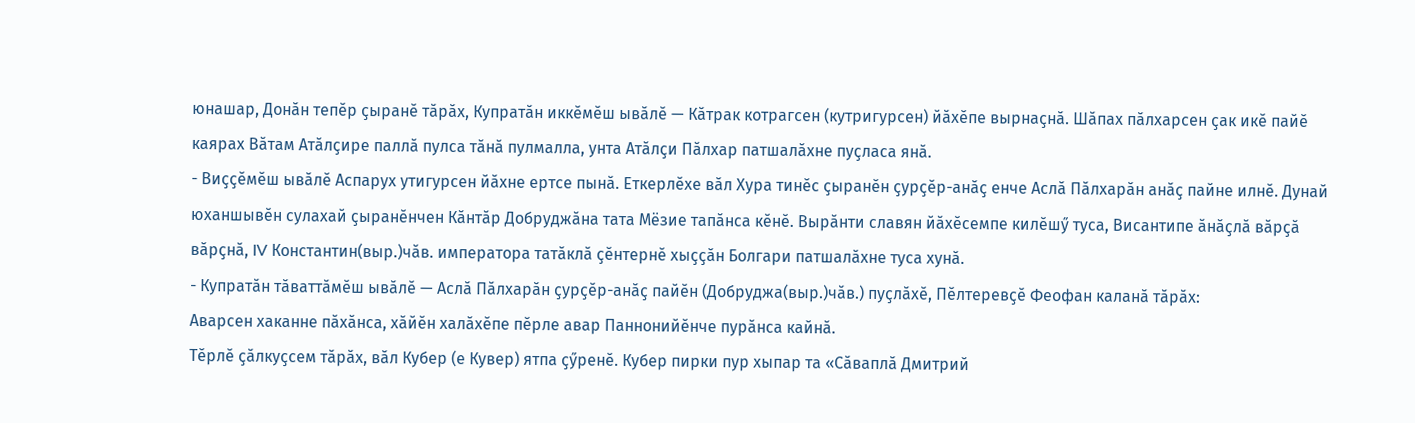юнашар, Донӑн тепӗр ҫыранӗ тӑрӑх, Купратӑн иккӗмӗш ывӑлӗ — Кӑтрак котрагсен (кутригурсен) йӑхӗпе вырнаҫнӑ. Шӑпах пӑлхарсен ҫак икӗ пайӗ каярах Вӑтам Атӑлҫире паллӑ пулса тӑнӑ пулмалла, унта Атӑлҫи Пӑлхар патшалӑхне пуҫласа янӑ.
- Виҫҫӗмӗш ывӑлӗ Аспарух утигурсен йӑхне ертсе пынӑ. Еткерлӗхе вӑл Хура тинӗс ҫыранӗн ҫурҫӗр-анӑҫ енче Аслӑ Пӑлхарӑн анӑҫ пайне илнӗ. Дунай юханшывӗн сулахай ҫыранӗнчен Кӑнтӑр Добруджӑна тата Мёзие тапӑнса кӗнӗ. Вырӑнти славян йӑхӗсемпе килӗшӳ туса, Висантипе ӑнӑҫлӑ вӑрҫӑ вӑрҫнӑ, IV Константин(выр.)чăв. императора татӑклӑ ҫӗнтернӗ хыҫҫӑн Болгари патшалӑхне туса хунӑ.
- Купратӑн тӑваттӑмӗш ывӑлӗ — Аслӑ Пӑлхарӑн ҫурҫӗр-анӑҫ пайӗн (Добруджа(выр.)чăв.) пуҫлӑхӗ, Пӗлтеревҫӗ Феофан каланӑ тӑрӑх:
Аварсен хаканне пӑхӑнса, хӑйӗн халӑхӗпе пӗрле авар Паннонийӗнче пурӑнса кайнӑ.
Тӗрлӗ ҫӑлкуҫсем тӑрӑх, вӑл Кубер (е Кувер) ятпа ҫӳренӗ. Кубер пирки пур хыпар та «Сӑваплӑ Дмитрий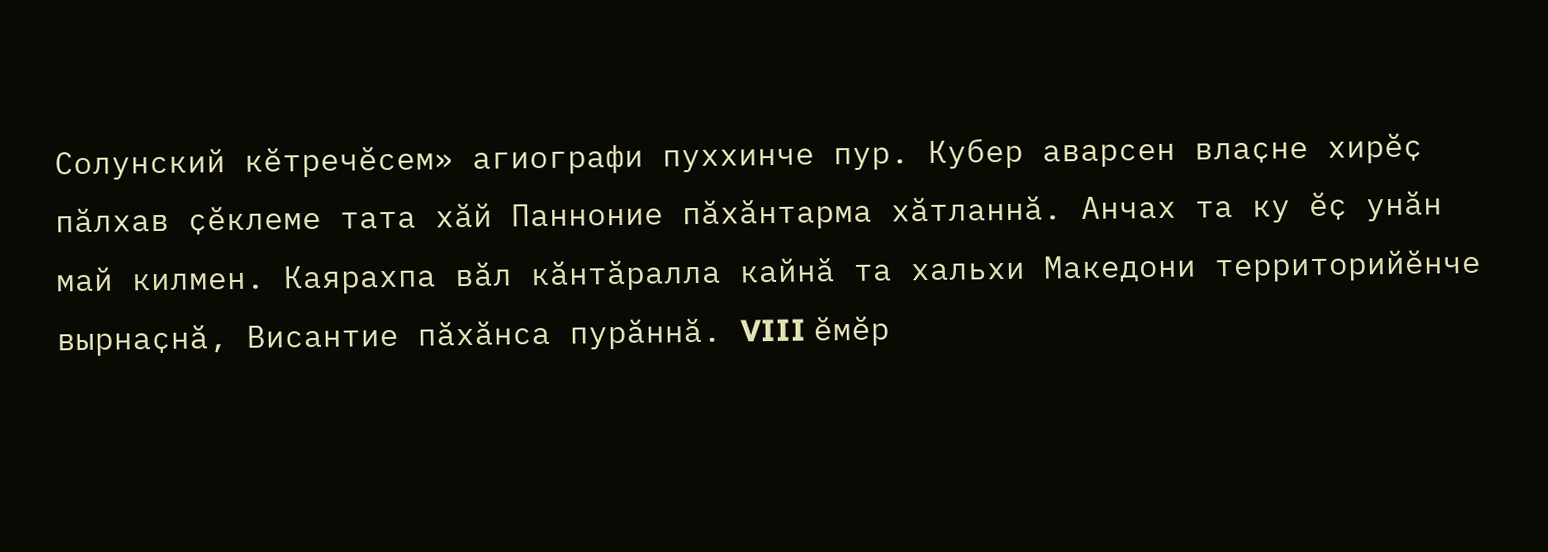Солунский кӗтречӗсем» агиографи пуххинче пур. Кубер аварсен влаҫне хирӗҫ пӑлхав ҫӗклеме тата хӑй Панноние пӑхӑнтарма хӑтланнӑ. Анчах та ку ӗҫ унӑн май килмен. Каярахпа вӑл кӑнтӑралла кайнӑ та хальхи Македони территорийӗнче вырнаҫнӑ, Висантие пӑхӑнса пурӑннӑ. VIII ӗмӗр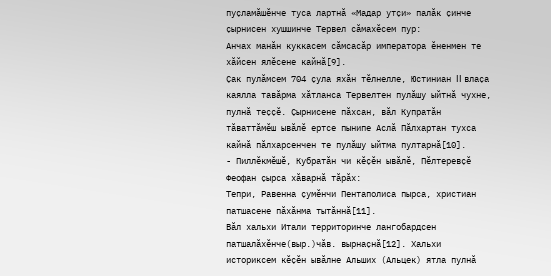пуҫламӑшӗнче туса лартнӑ «Мадар утҫи» палӑк ҫинче ҫырнисен хушшинче Тервел сӑмахӗсем пур:
Анчах манӑн куккасем сӑмсасӑр императора ӗненмен те хӑйсен ялӗсене кайнӑ[9].
Ҫак пулӑмсем 704 ҫула яхӑн тӗлнелле, Юстиниан II влаҫа каялла тавӑрма хӑтланса Тервелтен пулӑшу ыйтнӑ чухне, пулнӑ теҫҫӗ. Ҫырнисене пӑхсан, вӑл Купратӑн тӑваттӑмӗш ывӑлӗ ертсе пынипе Аслӑ Пӑлхартан тухса кайнӑ пӑлхарсенчен те пулӑшу ыйтма пултарнӑ[10].
- Пиллӗкмӗшӗ, Кубратӑн чи кӗҫӗн ывӑлӗ, Пӗлтеревҫӗ Феофан ҫырса хӑварнӑ тӑрӑх:
Тепри, Равенна ҫумӗнчи Пентаполиса пырса, христиан патшасене пӑхӑнма тытӑннӑ[11].
Вӑл хальхи Итали территоринче лангобардсен патшалӑхӗнче(выр.)чăв. вырнаҫнӑ[12]. Хальхи историксем кӗҫӗн ывӑлне Альших (Альцек) ятла пулнӑ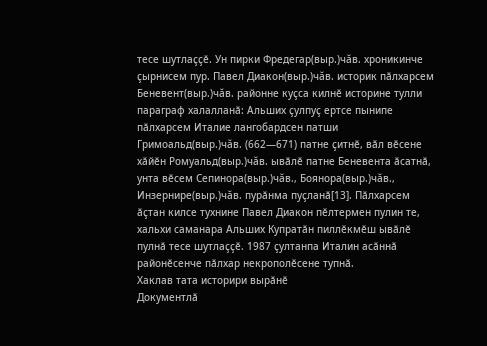тесе шутлаҫҫӗ. Ун пирки Фредегар(выр.)чăв. хроникинче ҫырнисем пур. Павел Диакон(выр.)чăв. историк пӑлхарсем Беневент(выр.)чăв. районне куҫса килнӗ историне тулли параграф халалланӑ: Альших ҫулпуҫ ертсе пынипе пӑлхарсем Италие лангобардсен патши Гримоальд(выр.)чăв. (662—671) патне ҫитнӗ, вӑл вӗсене хӑйӗн Ромуальд(выр.)чăв. ывӑлӗ патне Беневента ӑсатнӑ, унта вӗсем Сепинора(выр.)чăв., Боянора(выр.)чăв., Инзернире(выр.)чăв. пурӑнма пуҫланӑ[13]. Пӑлхарсем ӑҫтан килсе тухнине Павел Диакон пӗлтермен пулин те, хальхи саманара Альших Купратӑн пиллӗкмӗш ывӑлӗ пулнӑ тесе шутлаҫҫӗ. 1987 ҫултанпа Италин асӑннӑ районӗсенче пӑлхар некрополӗсене тупнӑ.
Хаклав тата историри вырӑнӗ
Документлӑ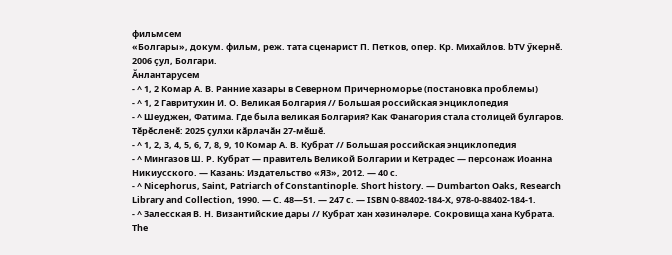фильмсем
«Болгары», докум. фильм, реж. тата сценарист П. Петков, опер. Кр. Михайлов. bTV ӳкернӗ. 2006 ҫул, Болгари.
Ӑнлантарусем
- ^ 1, 2 Комар А. В. Ранние хазары в Северном Причерноморье (постановка проблемы)
- ^ 1, 2 Гавритухин И. О. Великая Болгария // Большая российская энциклопедия
- ^ Шеуджен, Фатима. Где была великая Болгария? Как Фанагория стала столицей булгаров. Тӗрӗсленӗ: 2025 ҫулхи кӑрлачӑн 27-мӗшӗ.
- ^ 1, 2, 3, 4, 5, 6, 7, 8, 9, 10 Комар А. В. Кубрат // Большая российская энциклопедия
- ^ Мингазов Ш. Р. Кубрат — правитель Великой Болгарии и Кетрадес — персонаж Иоанна Никиусского. — Казань: Издательство «ЯЗ», 2012. — 40 с.
- ^ Nicephorus, Saint, Patriarch of Constantinople. Short history. — Dumbarton Oaks, Research Library and Collection, 1990. — С. 48—51. — 247 с. — ISBN 0-88402-184-X, 978-0-88402-184-1.
- ^ Залесская В. Н. Византийские дары // Кубрат хан хәзинәләре. Сокровища хана Кубрата. The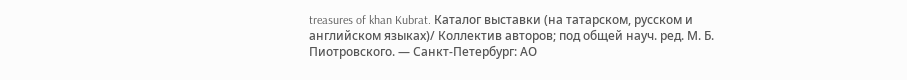treasures of khan Kubrat. Каталог выставки (на татарском, русском и английском языках)/ Коллектив авторов; под общей науч. ред. М. Б. Пиотровского. — Санкт-Петербург: АО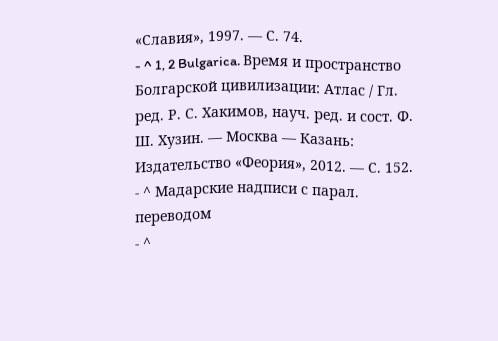«Славия», 1997. — С. 74.
- ^ 1, 2 Bulgarica. Время и пространство Болгарской цивилизации: Атлас / Гл. ред. Р. С. Хакимов, науч. ред. и сост. Ф. Ш. Хузин. — Москва — Казань: Издательство «Феория», 2012. — С. 152.
- ^ Мадарские надписи с парал. переводом
- ^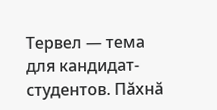Тервел — тема для кандидат-студентов. Пӑхнӑ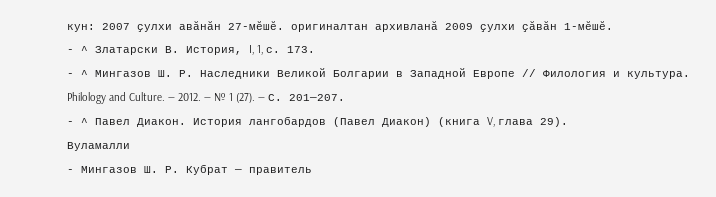кун: 2007 ҫулхи авӑнӑн 27-мӗшӗ. оригиналтан архивланӑ 2009 ҫулхи ҫӑвӑн 1-мӗшӗ.
- ^ Златарски В. История, I, 1, с. 173.
- ^ Мингазов Ш. Р. Наследники Великой Болгарии в Западной Европе // Филология и культура. Philology and Culture. — 2012. — № 1 (27). — С. 201—207.
- ^ Павел Диакон. История лангобардов (Павел Диакон) (книга V, глава 29).
Вуламалли
- Мингазов Ш. Р. Кубрат — правитель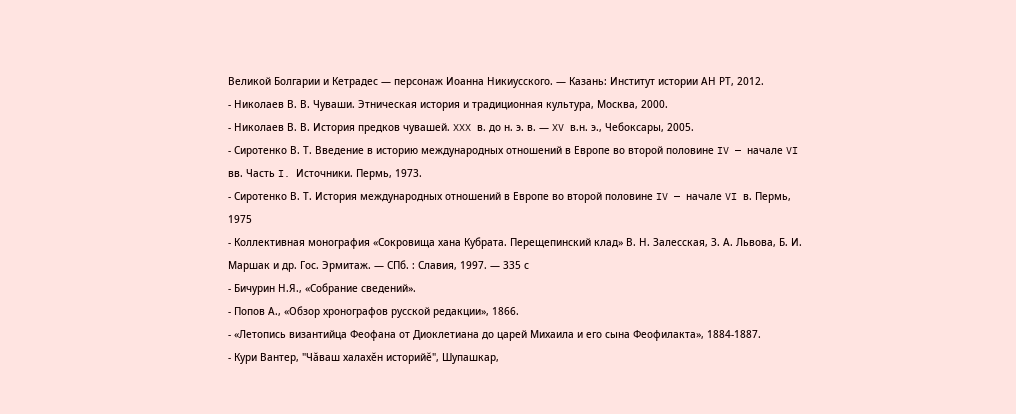Великой Болгарии и Кетрадес — персонаж Иоанна Никиусского. — Казань: Институт истории АН РТ, 2012.
- Николаев В. В. Чуваши. Этническая история и традиционная культура, Москва, 2000.
- Николаев В. В. История предков чувашей. XXX в. до н. э. в. — XV в.н. э., Чебоксары, 2005.
- Сиротенко В. Т. Введение в историю международных отношений в Европе во второй половине IV — начале VI вв. Часть I. Источники. Пермь, 1973.
- Сиротенко В. Т. История международных отношений в Европе во второй половине IV — начале VI в. Пермь, 1975
- Коллективная монография «Сокровища хана Кубрата. Перещепинский клад» В. Н. Залесская, З. А. Львова, Б. И. Маршак и др. Гос. Эрмитаж. — СПб. : Славия, 1997. — 335 с
- Бичурин Н.Я., «Собрание сведений».
- Попов А., «Обзор хронографов русской редакции», 1866.
- «Летопись византийца Феофана от Диоклетиана до царей Михаила и его сына Феофилакта», 1884-1887.
- Кури Вантер, "Чăваш халахĕн историйĕ", Шупашкар,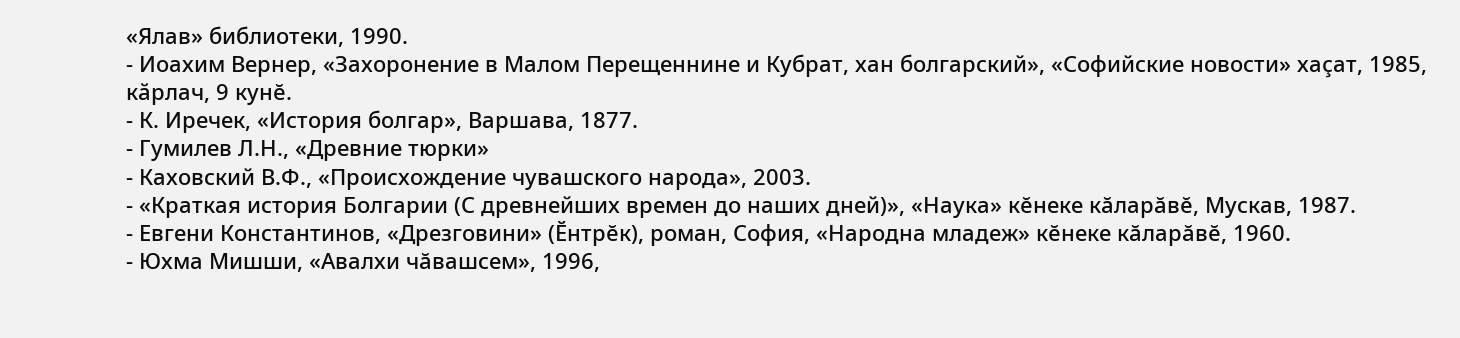«Ялав» библиотеки, 1990.
- Иоахим Вернер, «Захоронение в Малом Перещеннине и Кубрат, хан болгарский», «Софийские новости» хаçат, 1985, кӑрлач, 9 кунĕ.
- К. Иречек, «История болгар», Варшава, 1877.
- Гумилев Л.Н., «Древние тюрки»
- Каховский В.Ф., «Происхождение чувашского народа», 2003.
- «Краткая история Болгарии (С древнейших времен до наших дней)», «Наука» кĕнеке кăларăвĕ, Мускав, 1987.
- Евгени Константинов, «Дрезговини» (Ӗнтрĕк), роман, София, «Народна младеж» кĕнеке кăларăвĕ, 1960.
- Юхма Мишши, «Авалхи чăвашсем», 1996,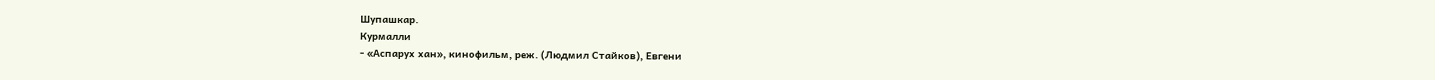Шупашкар.
Курмалли
- «Аспарух хан», кинофильм, реж. (Людмил Стайков), Евгени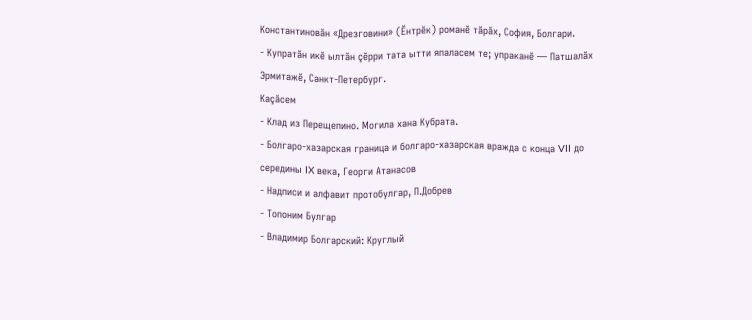Константиновăн «Дрезговини» (Ӗнтрĕк) романӗ тӑрӑх, София, Болгари.
- Купратăн икӗ ылтăн çӗрри тата ытти япаласем те; упраканĕ — Патшалăх Эрмитажĕ, Санкт-Петербург.
Каçăсем
- Клад из Перещепино. Могила хана Кубрата.
- Болгаро-хазарская граница и болгаро-хазарская вражда с конца VII до середины IX века, Георги Атанасов
- Надписи и алфавит протобулгар, П.Добрев
- Топоним Булгар
- Владимир Болгарский: Круглый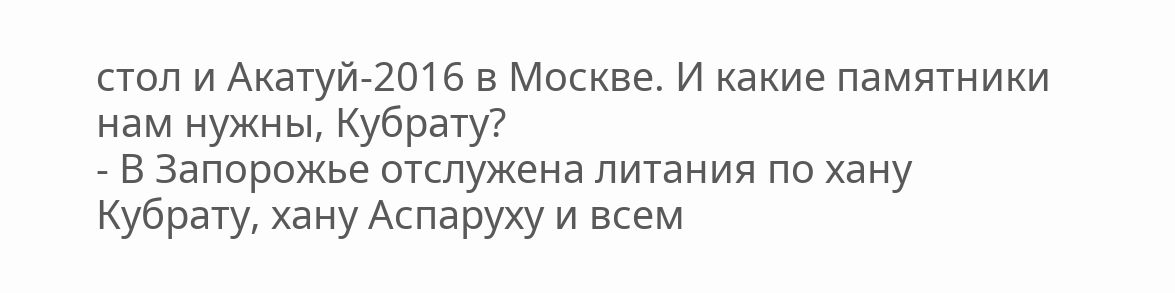стол и Акатуй-2016 в Москве. И какие памятники нам нужны, Кубрату?
- В Запорожье отслужена литания по хану Кубрату, хану Аспаруху и всем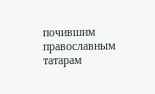почившим православным татарам